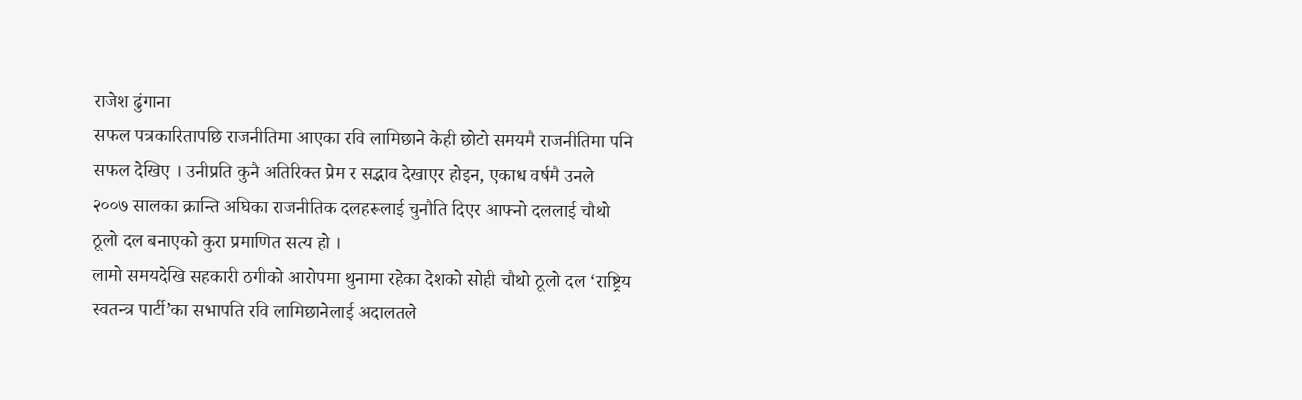राजेश ढुंगाना
सफल पत्रकारितापछि राजनीतिमा आएका रवि लामिछाने केही छोटो समयमै राजनीतिमा पनि सफल देखिए । उनीप्रति कुनै अतिरिक्त प्रेम र सद्भाव देखाएर होइन, एकाध वर्षमै उनले २००७ सालका क्रान्ति अघिका राजनीतिक दलहरूलाई चुनौति दिएर आफ्नो दललाई चौथो ठूलो दल बनाएको कुरा प्रमाणित सत्य हो ।
लामो समयदेखि सहकारी ठगीको आरोपमा थुनामा रहेका देशको सोही चौथो ठूलो दल ‘राष्ट्रिय स्वतन्त्र पार्टी’का सभापति रवि लामिछानेलाई अदालतले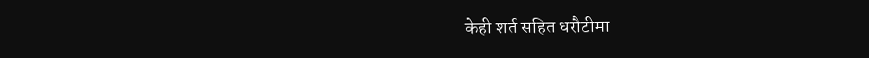केही शर्त सहित धरौटीमा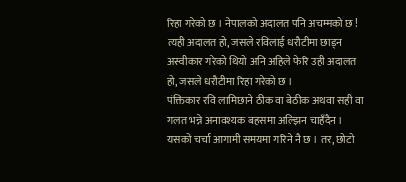रिहा गरेको छ । नेपालको अदालत पनि अचम्मको छ ! त्यही अदालत हो, जसले रविलाई धरौटीमा छाड्न अस्वीकार गरेको थियो अनि अहिले फेरि उही अदालत हो, जसले धरौटीमा रिहा गरेको छ ।
पंक्तिकार रवि लामिछाने ठीक वा बेठीक अथवा सही वा गलत भन्ने अनावश्यक बहसमा अल्झिन चाहँदैन । यसको चर्चा आगामी समयमा गरिने नै छ । तर, छोटो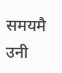समयमै उनी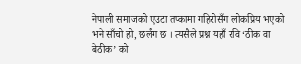नेपाली समाजको एउटा तप्कामा गहिरोसँग लोकप्रिय भएको भने साँचो हो, छर्लंग छ । त्यसैले प्रश्न यहाँ रवि ‘ठीक वा बेठीक’ को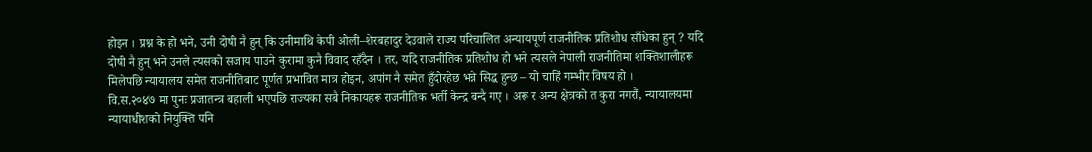होइन । प्रश्न के हो भने, उनी दोषी नै हुन् कि उनीमाथि केपी ओली–शेरबहादुर देउवाले राज्य परिचालित अन्यायपूर्ण राजनीतिक प्रतिशोध साँधेका हुन् ? यदि दोषी नै हुन् भने उनले त्यसको सजाय पाउने कुरामा कुनै विवाद रहँदैन । तर, यदि राजनीतिक प्रतिशोध हो भने त्यसले नेपाली राजनीतिमा शक्तिशालीहरू मिलेपछि न्यायालय समेत राजनीतिबाट पूर्णत प्रभावित मात्र होइन, अपांग नै समेत हुँदोरहेछ भन्ने सिद्ध हुन्छ – यो चाहिं गम्भीर विषय हो ।
वि.स.२०४७ मा पुनः प्रजातन्त्र बहाली भएपछि राज्यका सबै निकायहरू राजनीतिक भर्ती केन्द्र बन्दै गए । अरू र अन्य क्षेत्रको त कुरा नगरौं, न्यायालयमा न्यायाधीशको नियुक्ति पनि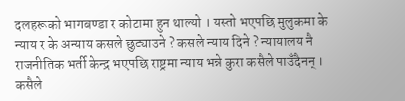दलहरूको भागबण्डा र कोटामा हुन थाल्यो । यस्तो भएपछि मुलुकमा के न्याय र के अन्याय कसले छुट्याउने ? कसले न्याय दिने ? न्यायालय नै राजनीतिक भर्ती केन्द्र भएपछि राष्ट्रमा न्याय भन्ने कुरा कसैले पाउँदैनन् । कसैले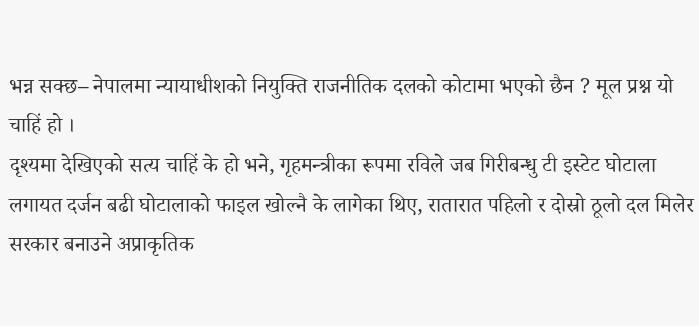भन्न सक्छ– नेपालमा न्यायाधीशको नियुक्ति राजनीतिक दलको कोटामा भएको छैन ? मूल प्रश्न यो चाहिं हो ।
दृश्यमा देखिएको सत्य चाहिं के हो भने, गृहमन्त्रीका रूपमा रविले जब गिरीबन्धु टी इस्टेट घोटाला लगायत दर्जन बढी घोटालाको फाइल खोल्नै के लागेका थिए, रातारात पहिलो र दोस्रो ठूलो दल मिलेर सरकार बनाउने अप्राकृतिक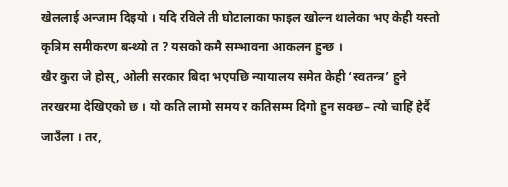खेललाई अन्जाम दिइयो । यदि रविले ती घोटालाका फाइल खोल्न थालेका भए केही यस्तो कृत्रिम समीकरण बन्थ्यो त ? यसको कमै सम्भावना आकलन हुन्छ ।
खैर कुरा जे होस्, ओली सरकार बिदा भएपछि न्यायालय समेत केही ‘स्वतन्त्र’ हुने तरखरमा देखिएको छ । यो कति लामो समय र कतिसम्म दिगो हुन सक्छ– त्यो चाहिं हेर्दै जाउँला । तर,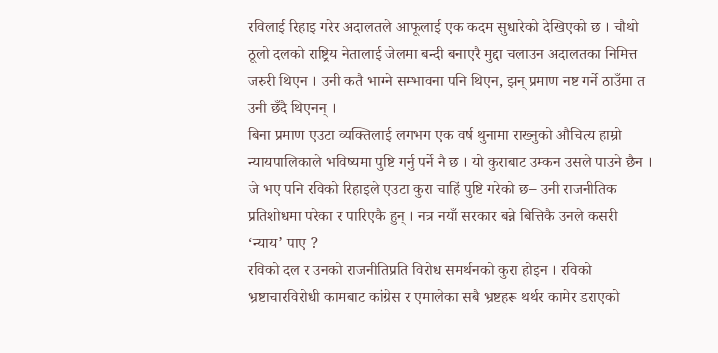रविलाई रिहाइ गरेर अदालतले आफूलाई एक कदम सुधारेको देखिएको छ । चौथो ठूलो दलको राष्ट्रिय नेतालाई जेलमा बन्दी बनाएरै मुद्दा चलाउन अदालतका निमित्त जरुरी थिएन । उनी कतै भाग्ने सम्भावना पनि थिएन, झन् प्रमाण नष्ट गर्ने ठाउँमा त उनी छँदै थिएनन् ।
बिना प्रमाण एउटा व्यक्तिलाई लगभग एक वर्ष थुनामा राख्नुको औचित्य हाम्रो न्यायपालिकाले भविष्यमा पुष्टि गर्नु पर्ने नै छ । यो कुराबाट उम्कन उसले पाउने छैन । जे भए पनि रविको रिहाइले एउटा कुरा चाहिं पुष्टि गरेको छ– उनी राजनीतिक प्रतिशोधमा परेका र पारिएकै हुन् । नत्र नयाँ सरकार बन्ने बित्तिकै उनले कसरी ‘न्याय’ पाए ?
रविको दल र उनको राजनीतिप्रति विरोध समर्थनको कुरा होइन । रविको भ्रष्टाचारविरोधी कामबाट कांग्रेस र एमालेका सबै भ्रष्टहरू थर्थर कामेर डराएको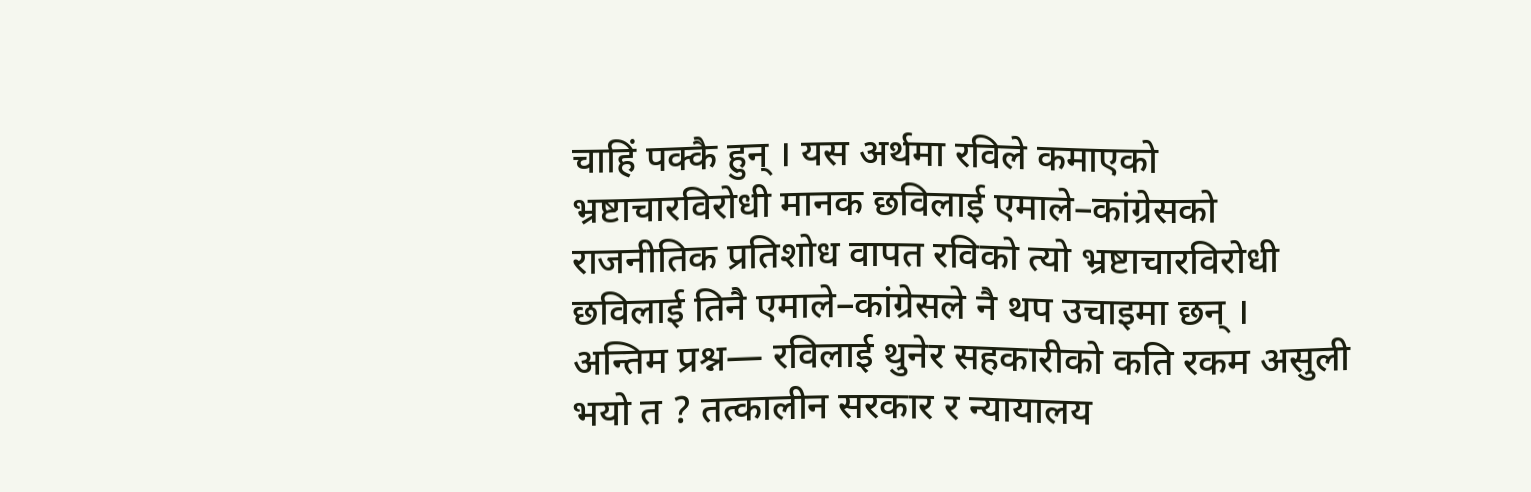चाहिं पक्कै हुन् । यस अर्थमा रविले कमाएको भ्रष्टाचारविरोधी मानक छविलाई एमाले–कांग्रेसको राजनीतिक प्रतिशोध वापत रविको त्यो भ्रष्टाचारविरोधी छविलाई तिनै एमाले–कांग्रेसले नै थप उचाइमा छन् ।
अन्तिम प्रश्न— रविलाई थुनेर सहकारीको कति रकम असुली भयो त ? तत्कालीन सरकार र न्यायालय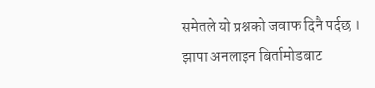समेतले यो प्रश्नको जवाफ दिनै पर्दछ ।
झापा अनलाइन बिर्तामोडबाट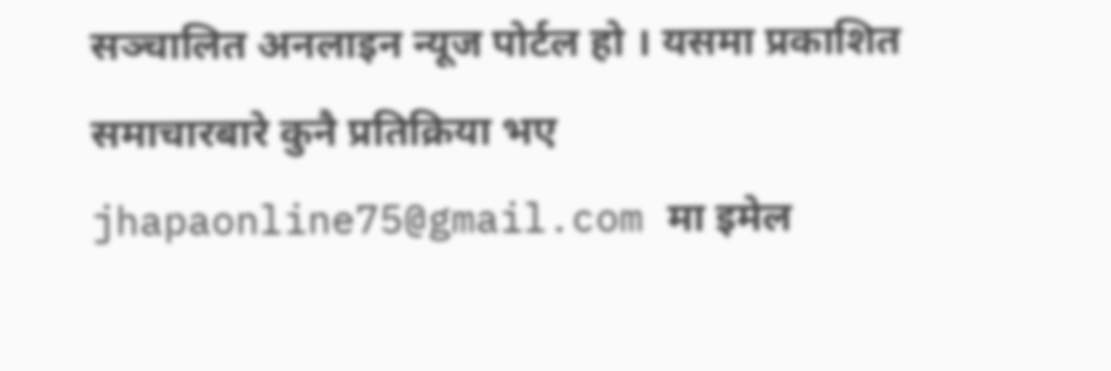सञ्चालित अनलाइन न्यूज पोर्टल हो । यसमा प्रकाशित समाचारबारे कुनै प्रतिक्रिया भए jhapaonline75@gmail.com मा इमेल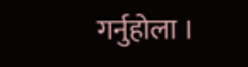गर्नुहोला ।